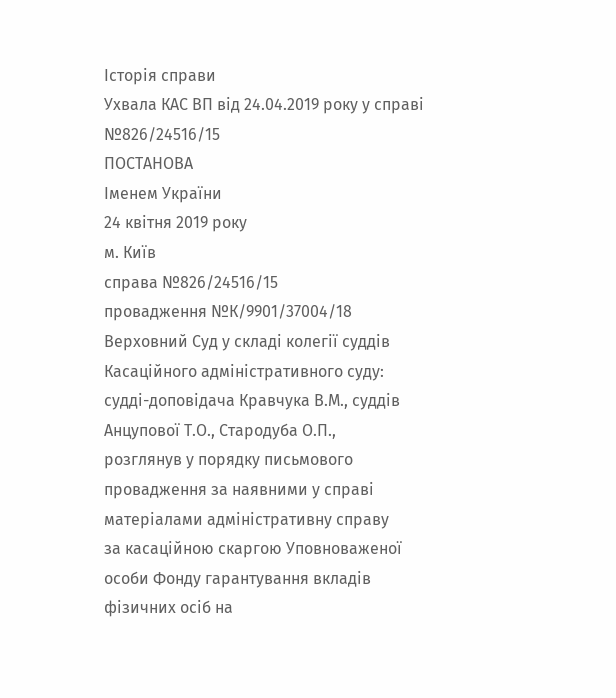Історія справи
Ухвала КАС ВП від 24.04.2019 року у справі №826/24516/15
ПОСТАНОВА
Іменем України
24 квітня 2019 року
м. Київ
справа №826/24516/15
провадження №К/9901/37004/18
Верховний Суд у складі колегії суддів Касаційного адміністративного суду:
судді-доповідача Кравчука В.М., суддів Анцупової Т.О., Стародуба О.П.,
розглянув у порядку письмового провадження за наявними у справі матеріалами адміністративну справу
за касаційною скаргою Уповноваженої особи Фонду гарантування вкладів фізичних осіб на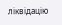ліквідацію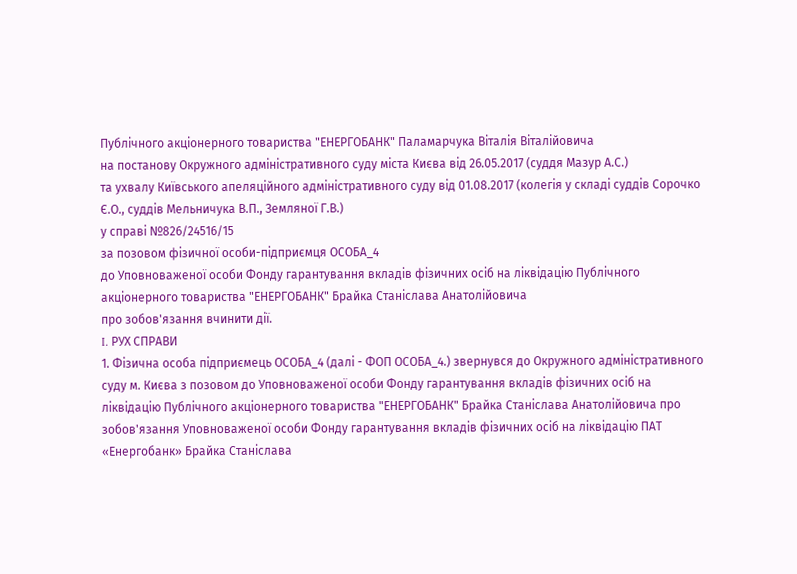Публічного акціонерного товариства "ЕНЕРГОБАНК" Паламарчука Віталія Віталійовича
на постанову Окружного адміністративного суду міста Києва від 26.05.2017 (суддя Мазур А.С.)
та ухвалу Київського апеляційного адміністративного суду від 01.08.2017 (колегія у складі суддів Сорочко Є.О., суддів Мельничука В.П., Земляної Г.В.)
у справі №826/24516/15
за позовом фізичної особи-підприємця ОСОБА_4
до Уповноваженої особи Фонду гарантування вкладів фізичних осіб на ліквідацію Публічного акціонерного товариства "ЕНЕРГОБАНК" Брайка Станіслава Анатолійовича
про зобов'язання вчинити дії.
I. РУХ СПРАВИ
1. Фізична особа підприємець ОСОБА_4 (далі - ФОП ОСОБА_4.) звернувся до Окружного адміністративного суду м. Києва з позовом до Уповноваженої особи Фонду гарантування вкладів фізичних осіб на ліквідацію Публічного акціонерного товариства "ЕНЕРГОБАНК" Брайка Станіслава Анатолійовича про зобов'язання Уповноваженої особи Фонду гарантування вкладів фізичних осіб на ліквідацію ПАТ «Енергобанк» Брайка Станіслава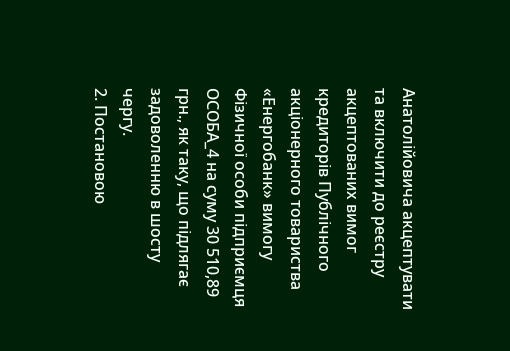Анатолійовича акцептувати та включити до реєстру акцептованих вимог кредиторів Публічного акціонерного товариства «Енергобанк» вимогу Фізичної особи підприємця ОСОБА_4 на суму 30 510,89 грн., як таку, що підлягає задоволенню в шосту чергу.
2. Постановою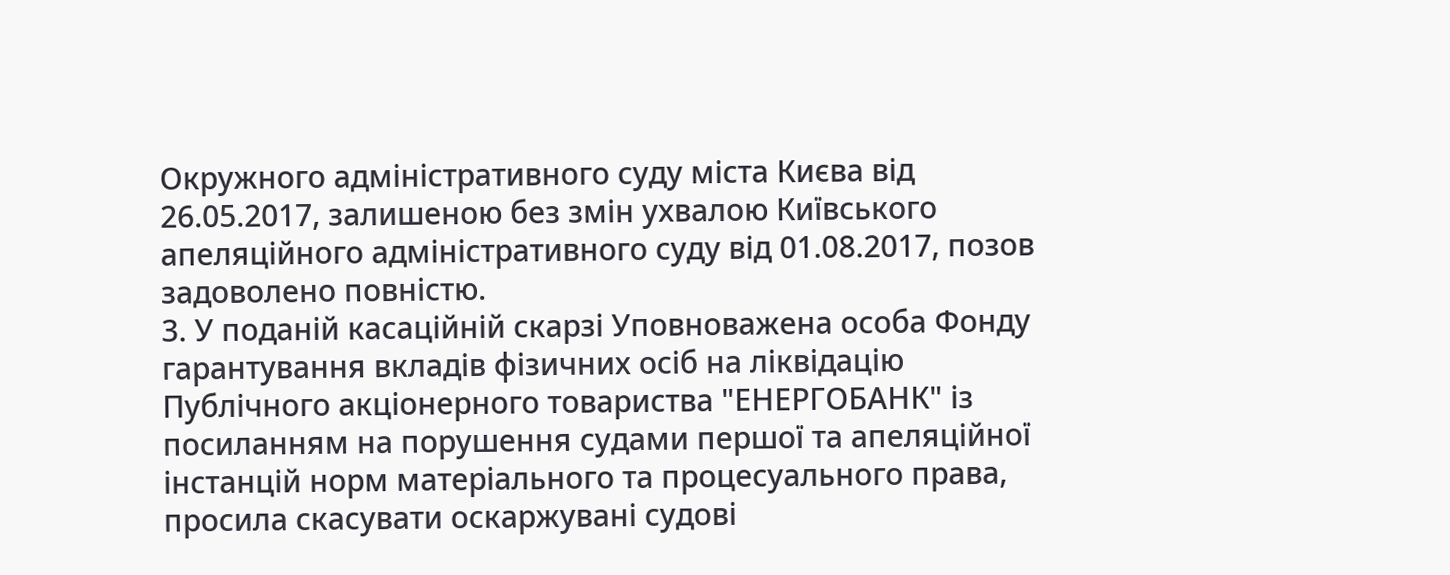Окружного адміністративного суду міста Києва від 26.05.2017, залишеною без змін ухвалою Київського апеляційного адміністративного суду від 01.08.2017, позов задоволено повністю.
3. У поданій касаційній скарзі Уповноважена особа Фонду гарантування вкладів фізичних осіб на ліквідацію Публічного акціонерного товариства "ЕНЕРГОБАНК" із посиланням на порушення судами першої та апеляційної інстанцій норм матеріального та процесуального права, просила скасувати оскаржувані судові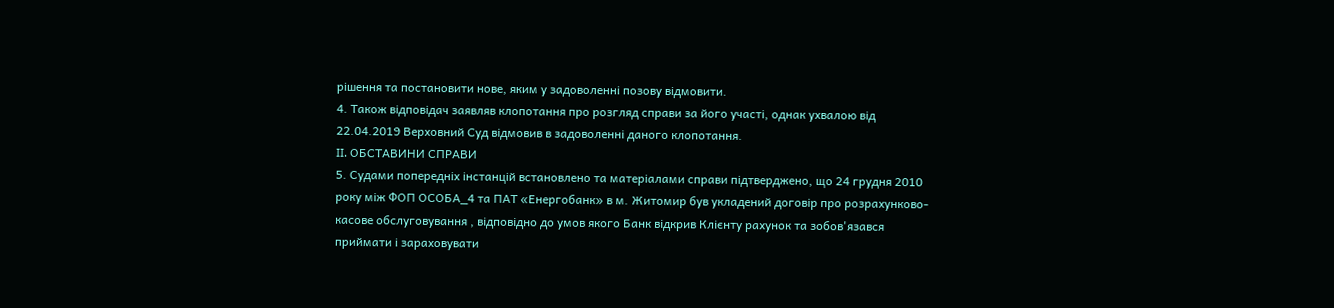рішення та постановити нове, яким у задоволенні позову відмовити.
4. Також відповідач заявляв клопотання про розгляд справи за його участі, однак ухвалою від 22.04.2019 Верховний Суд відмовив в задоволенні даного клопотання.
II. ОБСТАВИНИ СПРАВИ
5. Судами попередніх інстанцій встановлено та матеріалами справи підтверджено, що 24 грудня 2010 року між ФОП ОСОБА_4 та ПАТ «Енергобанк» в м. Житомир був укладений договір про розрахунково-касове обслуговування , відповідно до умов якого Банк відкрив Клієнту рахунок та зобов'язався приймати і зараховувати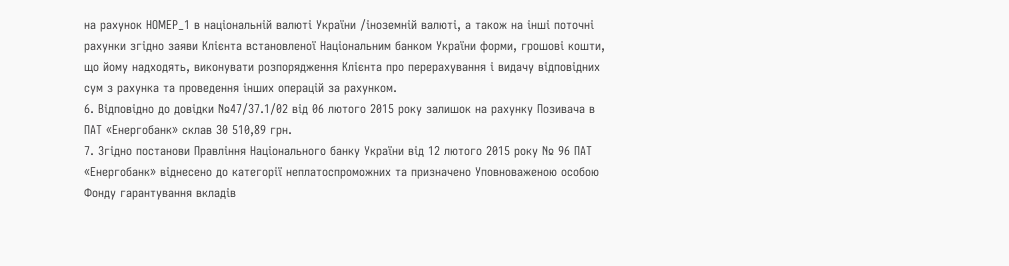на рахунок НОМЕР_1 в національній валюті України /іноземній валюті, а також на інші поточні рахунки згідно заяви Клієнта встановленої Національним банком України форми, грошові кошти, що йому надходять, виконувати розпорядження Клієнта про перерахування і видачу відповідних сум з рахунка та проведення інших операцій за рахунком.
6. Відповідно до довідки №47/37.1/02 від 06 лютого 2015 року залишок на рахунку Позивача в ПАТ «Енергобанк» склав 30 510,89 грн.
7. Згідно постанови Правління Національного банку України від 12 лютого 2015 року № 96 ПАТ «Енергобанк» віднесено до категорії неплатоспроможних та призначено Уповноваженою особою Фонду гарантування вкладів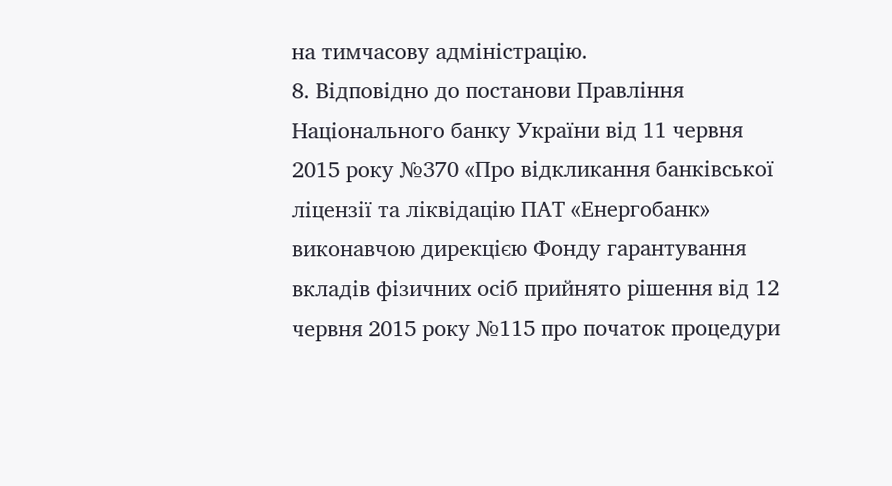на тимчасову адміністрацію.
8. Відповідно до постанови Правління Національного банку України від 11 червня 2015 року №370 «Про відкликання банківської ліцензії та ліквідацію ПАТ «Енергобанк» виконавчою дирекцією Фонду гарантування вкладів фізичних осіб прийнято рішення від 12 червня 2015 року №115 про початок процедури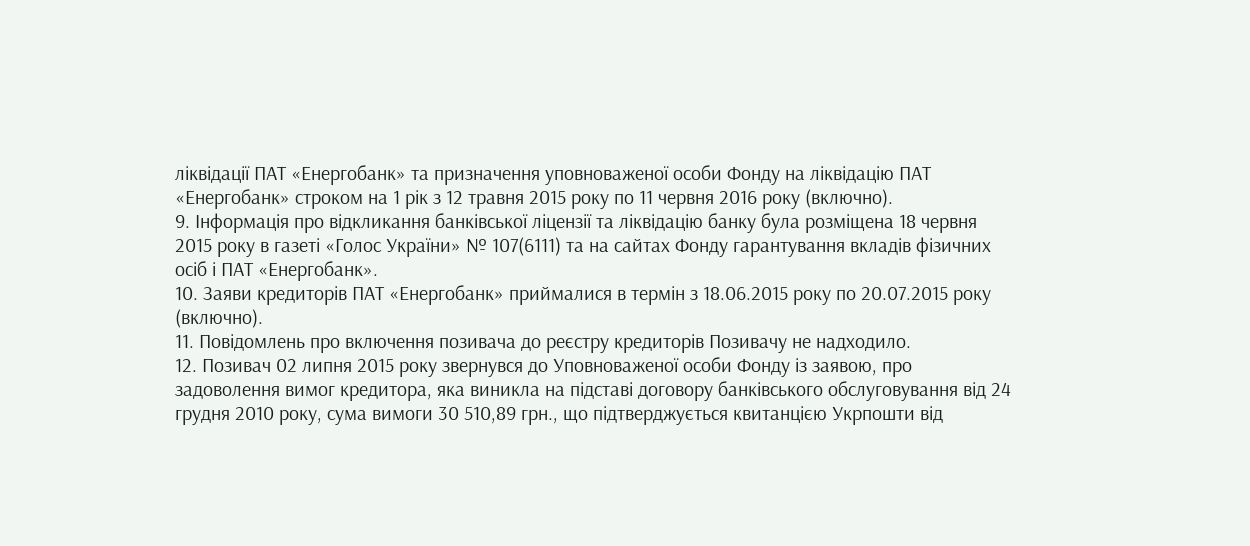ліквідації ПАТ «Енергобанк» та призначення уповноваженої особи Фонду на ліквідацію ПАТ «Енергобанк» строком на 1 рік з 12 травня 2015 року по 11 червня 2016 року (включно).
9. Інформація про відкликання банківської ліцензії та ліквідацію банку була розміщена 18 червня 2015 року в газеті «Голос України» № 107(6111) та на сайтах Фонду гарантування вкладів фізичних осіб і ПАТ «Енергобанк».
10. Заяви кредиторів ПАТ «Енергобанк» приймалися в термін з 18.06.2015 року по 20.07.2015 року (включно).
11. Повідомлень про включення позивача до реєстру кредиторів Позивачу не надходило.
12. Позивач 02 липня 2015 року звернувся до Уповноваженої особи Фонду із заявою, про задоволення вимог кредитора, яка виникла на підставі договору банківського обслуговування від 24 грудня 2010 року, сума вимоги 30 510,89 грн., що підтверджується квитанцією Укрпошти від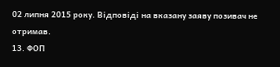02 липня 2015 року. Відповіді на вказану заяву позивач не отримав.
13. ФОП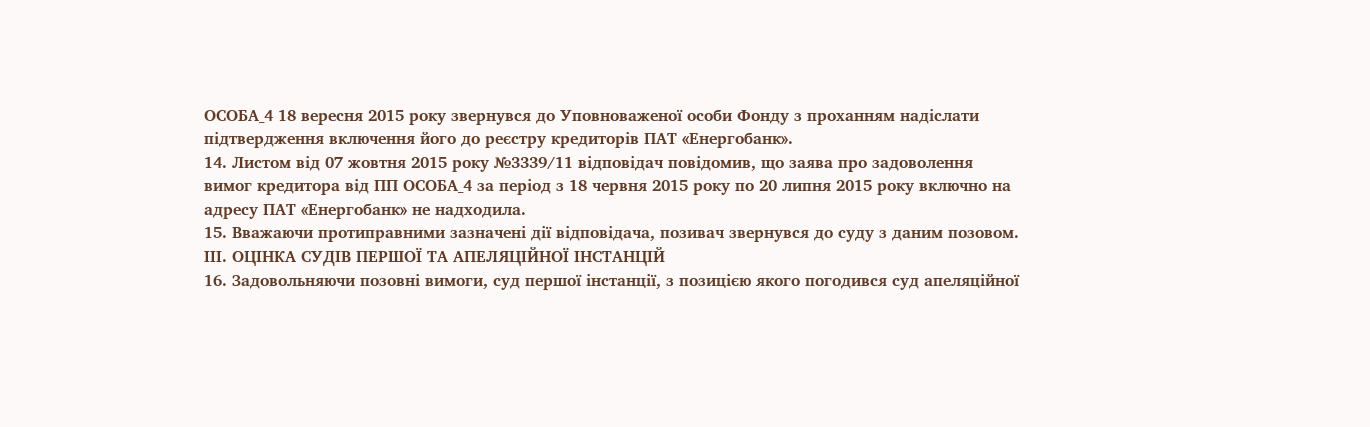ОСОБА_4 18 вересня 2015 року звернувся до Уповноваженої особи Фонду з проханням надіслати підтвердження включення його до реєстру кредиторів ПАТ «Енергобанк».
14. Листом від 07 жовтня 2015 року №3339/11 відповідач повідомив, що заява про задоволення вимог кредитора від ПП ОСОБА_4 за період з 18 червня 2015 року по 20 липня 2015 року включно на адресу ПАТ «Енергобанк» не надходила.
15. Вважаючи протиправними зазначені дії відповідача, позивач звернувся до суду з даним позовом.
IІІ. ОЦІНКА СУДІВ ПЕРШОЇ ТА АПЕЛЯЦІЙНОЇ ІНСТАНЦІЙ
16. Задовольняючи позовні вимоги, суд першої інстанції, з позицією якого погодився суд апеляційної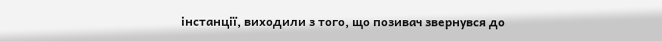інстанції, виходили з того, що позивач звернувся до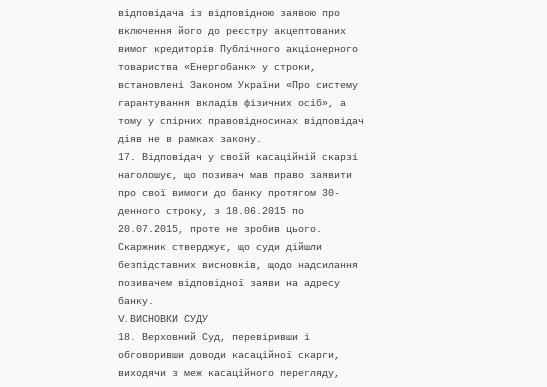відповідача із відповідною заявою про включення його до реєстру акцептованих вимог кредиторів Публічного акціонерного товариства «Енергобанк» у строки, встановлені Законом України «Про систему гарантування вкладів фізичних осіб», а тому у спірних правовідносинах відповідач діяв не в рамках закону.
17. Відповідач у своїй касаційній скарзі наголошує, що позивач мав право заявити про свої вимоги до банку протягом 30-денного строку, з 18.06.2015 по 20.07.2015, проте не зробив цього. Скаржник стверджує, що суди дійшли безпідставних висновків, щодо надсилання позивачем відповідної заяви на адресу банку.
V. ВИСНОВКИ СУДУ
18. Верховний Суд, перевіривши і обговоривши доводи касаційної скарги, виходячи з меж касаційного перегляду,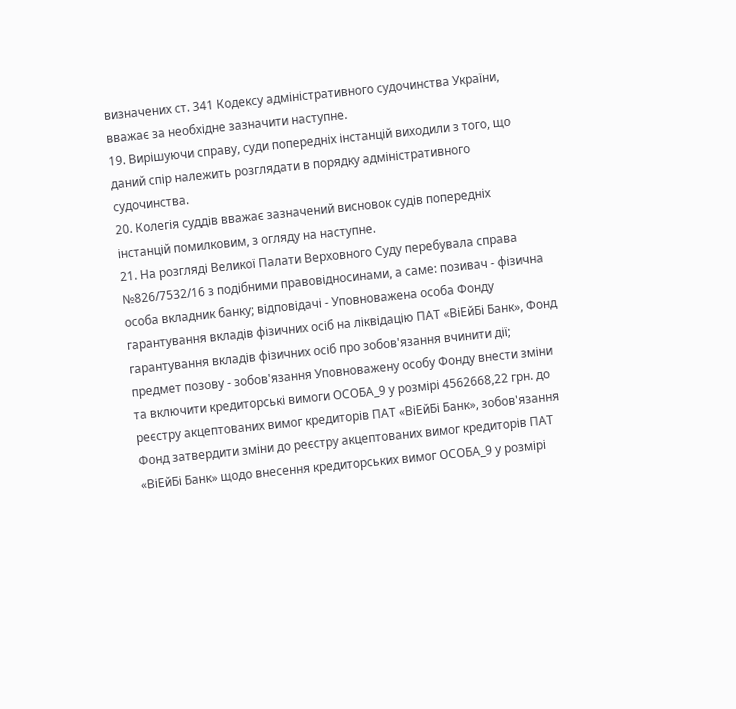визначених ст. 341 Кодексу адміністративного судочинства України, вважає за необхідне зазначити наступне.
19. Вирішуючи справу, суди попередніх інстанцій виходили з того, що даний спір належить розглядати в порядку адміністративного судочинства.
20. Колегія суддів вважає зазначений висновок судів попередніх інстанцій помилковим, з огляду на наступне.
21. На розгляді Великої Палати Верховного Суду перебувала справа №826/7532/16 з подібними правовідносинами, а саме: позивач - фізична особа вкладник банку; відповідачі - Уповноважена особа Фонду гарантування вкладів фізичних осіб на ліквідацію ПАТ «ВіЕйБі Банк», Фонд гарантування вкладів фізичних осіб про зобов'язання вчинити дії; предмет позову - зобов'язання Уповноважену особу Фонду внести зміни та включити кредиторські вимоги ОСОБА_9 у розмірі 4562668,22 грн. до реєстру акцептованих вимог кредиторів ПАТ «ВіЕйБі Банк», зобов'язання Фонд затвердити зміни до реєстру акцептованих вимог кредиторів ПАТ «ВіЕйБі Банк» щодо внесення кредиторських вимог ОСОБА_9 у розмірі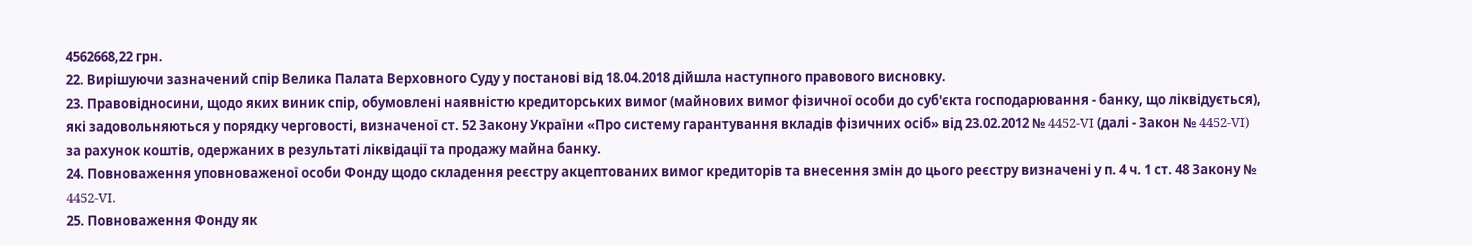4562668,22 грн.
22. Вирішуючи зазначений спір Велика Палата Верховного Суду у постанові від 18.04.2018 дійшла наступного правового висновку.
23. Правовідносини, щодо яких виник спір, обумовлені наявністю кредиторських вимог (майнових вимог фізичної особи до суб'єкта господарювання - банку, що ліквідується), які задовольняються у порядку черговості, визначеної ст. 52 Закону України «Про систему гарантування вкладів фізичних осіб» від 23.02.2012 № 4452-VI (далі - Закон № 4452-VI) за рахунок коштів, одержаних в результаті ліквідації та продажу майна банку.
24. Повноваження уповноваженої особи Фонду щодо складення реєстру акцептованих вимог кредиторів та внесення змін до цього реєстру визначені у п. 4 ч. 1 ст. 48 Закону № 4452-VI.
25. Повноваження Фонду як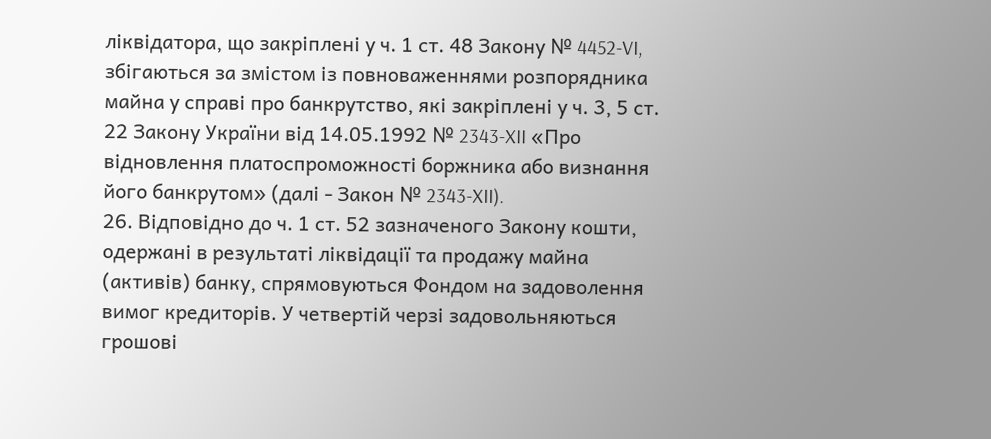ліквідатора, що закріплені у ч. 1 ст. 48 Закону № 4452-VI, збігаються за змістом із повноваженнями розпорядника майна у справі про банкрутство, які закріплені у ч. 3, 5 ст. 22 Закону України від 14.05.1992 № 2343-XII «Про відновлення платоспроможності боржника або визнання його банкрутом» (далі - Закон № 2343-XII).
26. Відповідно до ч. 1 ст. 52 зазначеного Закону кошти, одержані в результаті ліквідації та продажу майна (активів) банку, спрямовуються Фондом на задоволення вимог кредиторів. У четвертій черзі задовольняються грошові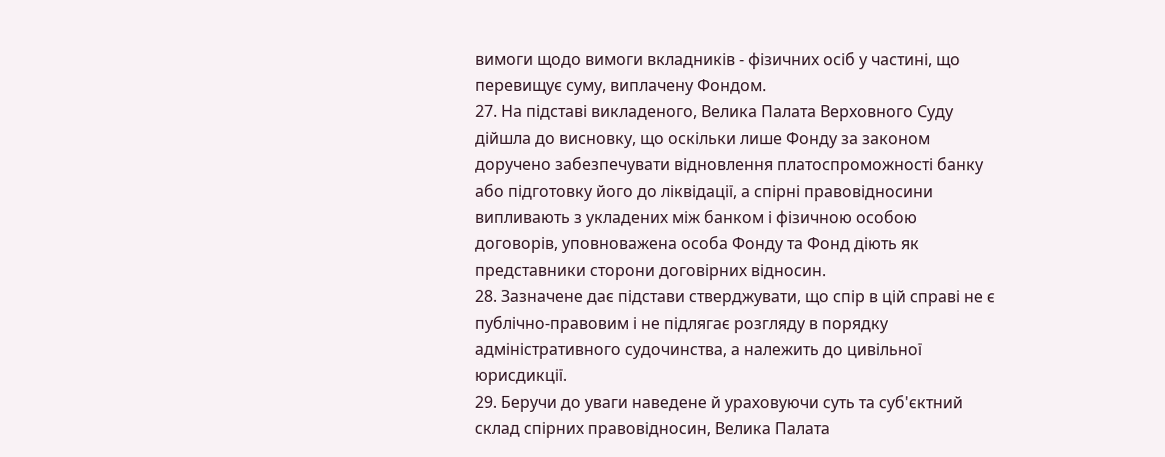вимоги щодо вимоги вкладників - фізичних осіб у частині, що перевищує суму, виплачену Фондом.
27. На підставі викладеного, Велика Палата Верховного Суду дійшла до висновку, що оскільки лише Фонду за законом доручено забезпечувати відновлення платоспроможності банку або підготовку його до ліквідації, а спірні правовідносини випливають з укладених між банком і фізичною особою договорів, уповноважена особа Фонду та Фонд діють як представники сторони договірних відносин.
28. Зазначене дає підстави стверджувати, що спір в цій справі не є публічно-правовим і не підлягає розгляду в порядку адміністративного судочинства, а належить до цивільної юрисдикції.
29. Беручи до уваги наведене й ураховуючи суть та суб'єктний склад спірних правовідносин, Велика Палата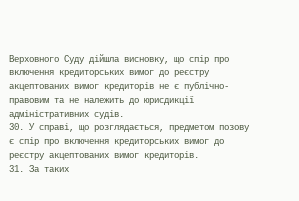Верховного Суду дійшла висновку, що спір про включення кредиторських вимог до реєстру акцептованих вимог кредиторів не є публічно-правовим та не належить до юрисдикції адміністративних судів.
30. У справі, що розглядається, предметом позову є спір про включення кредиторських вимог до реєстру акцептованих вимог кредиторів.
31. За таких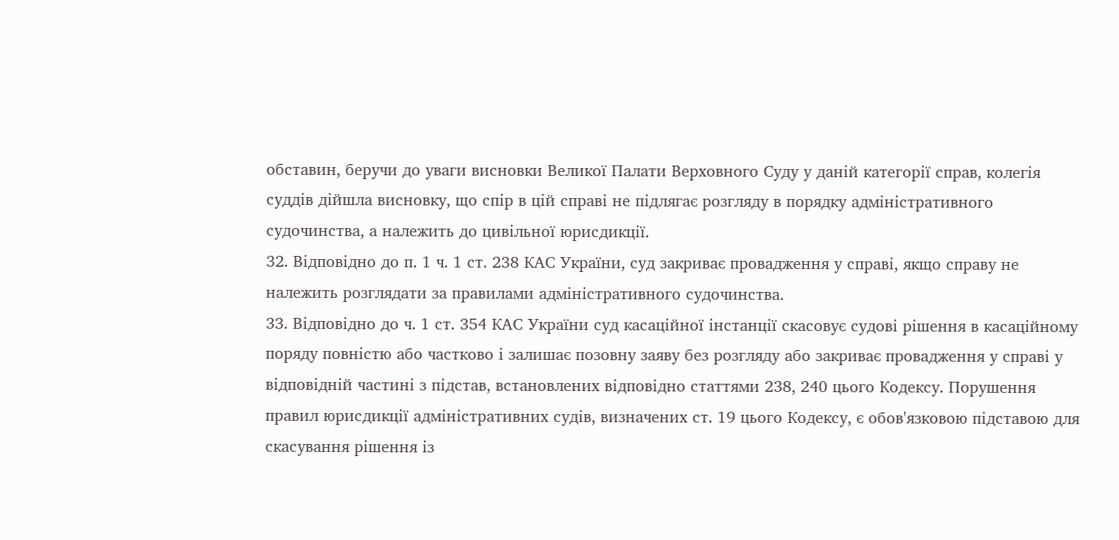обставин, беручи до уваги висновки Великої Палати Верховного Суду у даній категорії справ, колегія суддів дійшла висновку, що спір в цій справі не підлягає розгляду в порядку адміністративного судочинства, а належить до цивільної юрисдикції.
32. Відповідно до п. 1 ч. 1 ст. 238 КАС України, суд закриває провадження у справі, якщо справу не належить розглядати за правилами адміністративного судочинства.
33. Відповідно до ч. 1 ст. 354 КАС України суд касаційної інстанції скасовує судові рішення в касаційному поряду повністю або частково і залишає позовну заяву без розгляду або закриває провадження у справі у відповідній частині з підстав, встановлених відповідно статтями 238, 240 цього Кодексу. Порушення правил юрисдикції адміністративних судів, визначених ст. 19 цього Кодексу, є обов'язковою підставою для скасування рішення із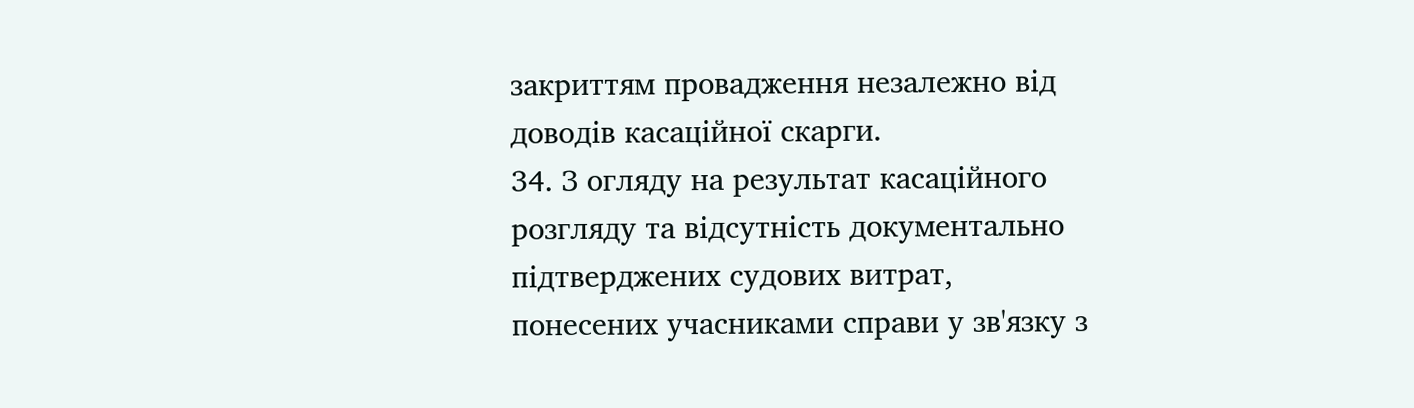закриттям провадження незалежно від доводів касаційної скарги.
34. З огляду на результат касаційного розгляду та відсутність документально підтверджених судових витрат, понесених учасниками справи у зв'язку з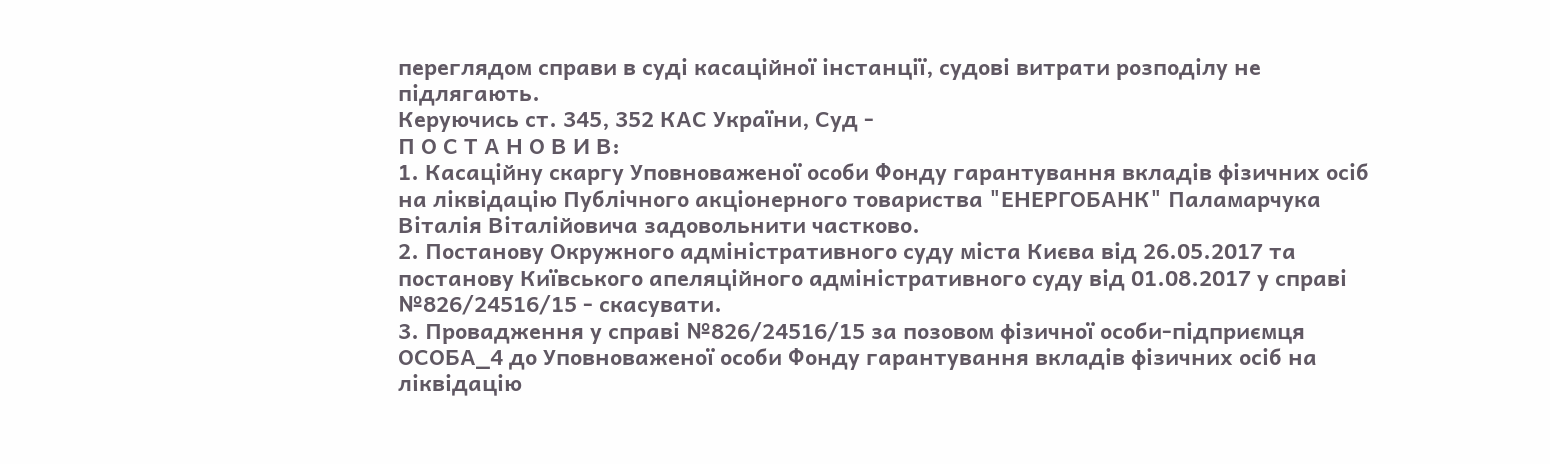переглядом справи в суді касаційної інстанції, судові витрати розподілу не підлягають.
Керуючись ст. 345, 352 КАС України, Суд -
П О С Т А Н О В И В:
1. Касаційну скаргу Уповноваженої особи Фонду гарантування вкладів фізичних осіб на ліквідацію Публічного акціонерного товариства "ЕНЕРГОБАНК" Паламарчука Віталія Віталійовича задовольнити частково.
2. Постанову Окружного адміністративного суду міста Києва від 26.05.2017 та постанову Київського апеляційного адміністративного суду від 01.08.2017 у справі №826/24516/15 - скасувати.
3. Провадження у справі №826/24516/15 за позовом фізичної особи-підприємця ОСОБА_4 до Уповноваженої особи Фонду гарантування вкладів фізичних осіб на ліквідацію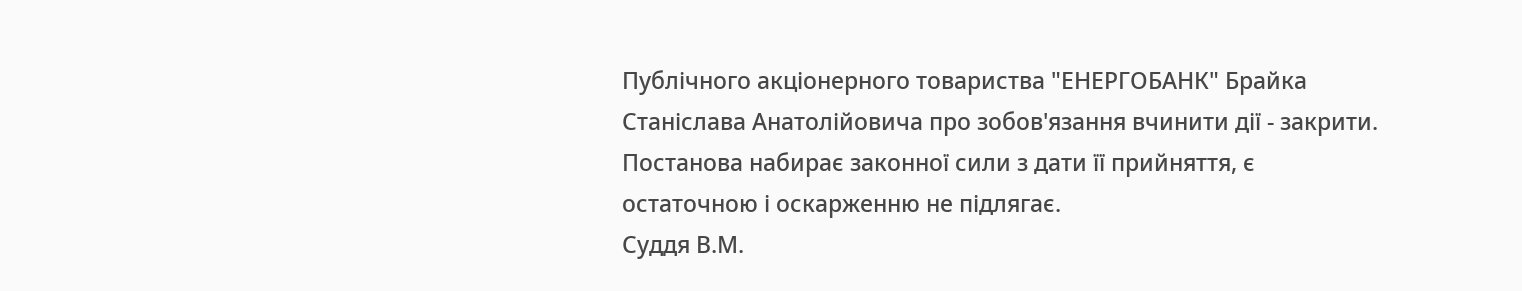Публічного акціонерного товариства "ЕНЕРГОБАНК" Брайка Станіслава Анатолійовича про зобов'язання вчинити дії - закрити.
Постанова набирає законної сили з дати її прийняття, є остаточною і оскарженню не підлягає.
Суддя В.М.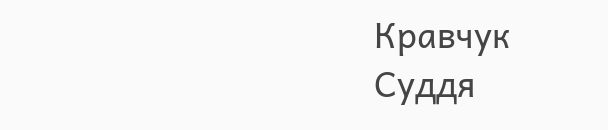Кравчук
Суддя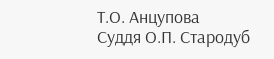Т.О. Анцупова
Суддя О.П. Стародуб